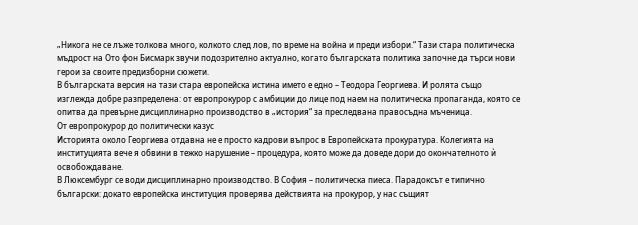„Никога не се лъже толкова много, колкото след лов, по време на война и преди избори.“ Тази стара политическа мъдрост на Ото фон Бисмарк звучи подозрително актуално, когато българската политика започне да търси нови герои за своите предизборни сюжети.
В българската версия на тази стара европейска истина името е едно – Теодора Георгиева. И ролята също изглежда добре разпределена: от европрокурор с амбиции до лице под наем на политическа пропаганда, която се опитва да превърне дисциплинарно производство в „история“ за преследвана правосъдна мъченица.
От европрокурор до политически казус
Историята около Георгиева отдавна не е просто кадрови въпрос в Европейската прокуратура. Колегията на институцията вече я обвини в тежко нарушение – процедура, която може да доведе дори до окончателното ѝ освобождаване.
В Люксембург се води дисциплинарно производство. В София – политическа пиеса. Парадоксът е типично български: докато европейска институция проверява действията на прокурор, у нас същият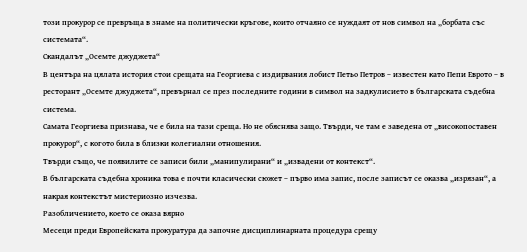този прокурор се превръща в знаме на политически кръгове, които отчаяно се нуждаят от нов символ на „борбата със системата“.
Скандалът „Осемте джуджета“
В центъра на цялата история стои срещата на Георгиева с издирвания лобист Петьо Петров – известен като Пепи Еврото – в ресторант „Осемте джуджета“, превърнал се през последните години в символ на задкулисието в българската съдебна система.
Самата Георгиева признава, че е била на тази среща. Но не обяснява защо. Твърди, че там е заведена от „високопоставен прокурор“, с когото била в близки колегиални отношения.
Твърди също, че появилите се записи били „манипулирани“ и „извадени от контекст“.
В българската съдебна хроника това е почти класически сюжет – първо има запис, после записът се оказва „изрязан“, а накрая контекстът мистериозно изчезва.
Разобличението, което се оказа вярно
Месеци преди Европейската прокуратура да започне дисциплинарната процедура срещу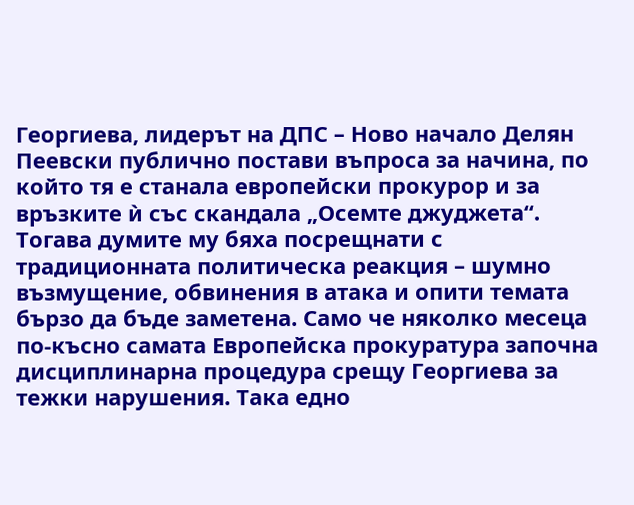Георгиева, лидерът на ДПС – Ново начало Делян Пеевски публично постави въпроса за начина, по който тя е станала европейски прокурор и за връзките ѝ със скандала „Осемте джуджета“.
Тогава думите му бяха посрещнати с традиционната политическа реакция – шумно възмущение, обвинения в атака и опити темата бързо да бъде заметена. Само че няколко месеца по-късно самата Европейска прокуратура започна дисциплинарна процедура срещу Георгиева за тежки нарушения. Така едно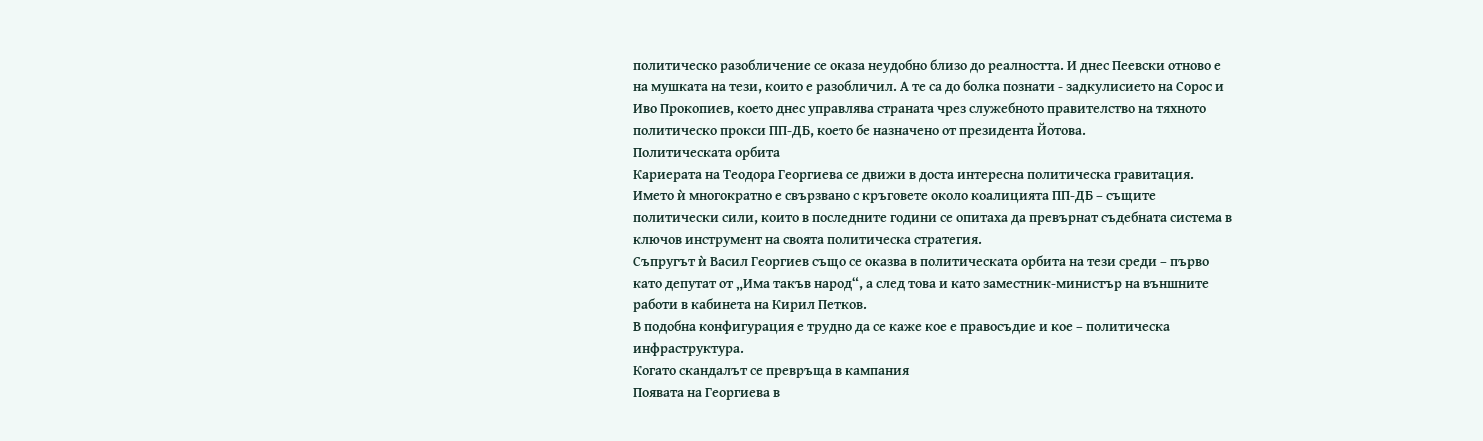политическо разобличение се оказа неудобно близо до реалността. И днес Пеевски отново е на мушката на тези, които е разобличил. А те са до болка познати - задкулисието на Сорос и Иво Прокопиев, което днес управлява страната чрез служебното правителство на тяхното политическо прокси ПП-ДБ, което бе назначено от президента Йотова.
Политическата орбита
Кариерата на Теодора Георгиева се движи в доста интересна политическа гравитация. Името ѝ многократно е свързвано с кръговете около коалицията ПП-ДБ – същите политически сили, които в последните години се опитаха да превърнат съдебната система в ключов инструмент на своята политическа стратегия.
Съпругът ѝ Васил Георгиев също се оказва в политическата орбита на тези среди – първо като депутат от „Има такъв народ“, а след това и като заместник-министър на външните работи в кабинета на Кирил Петков.
В подобна конфигурация е трудно да се каже кое е правосъдие и кое – политическа инфраструктура.
Когато скандалът се превръща в кампания
Появата на Георгиева в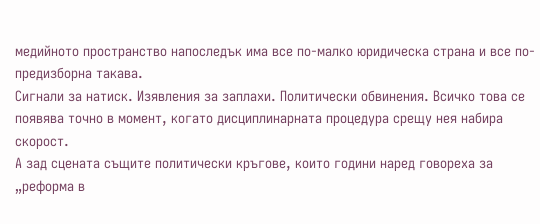медийното пространство напоследък има все по-малко юридическа страна и все по-предизборна такава.
Сигнали за натиск. Изявления за заплахи. Политически обвинения. Всичко това се появява точно в момент, когато дисциплинарната процедура срещу нея набира скорост.
А зад сцената същите политически кръгове, които години наред говореха за „реформа в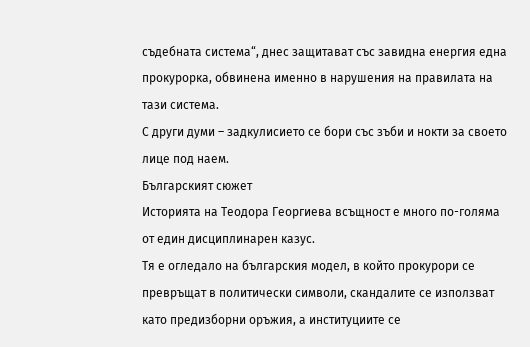съдебната система“, днес защитават със завидна енергия една прокурорка, обвинена именно в нарушения на правилата на тази система.
С други думи – задкулисието се бори със зъби и нокти за своето лице под наем.
Българският сюжет
Историята на Теодора Георгиева всъщност е много по-голяма от един дисциплинарен казус.
Тя е огледало на българския модел, в който прокурори се превръщат в политически символи, скандалите се използват като предизборни оръжия, а институциите се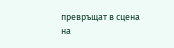превръщат в сцена на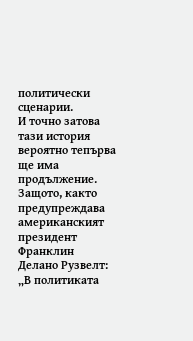политически сценарии.
И точно затова тази история вероятно тепърва ще има продължение. Защото, както предупреждава американският президент Франклин Делано Рузвелт: „В политиката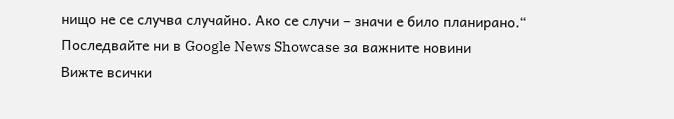нищо не се случва случайно. Ако се случи – значи е било планирано.“
Последвайте ни в Google News Showcase за важните новини
Вижте всички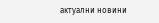актуални новини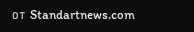от Standartnews.com